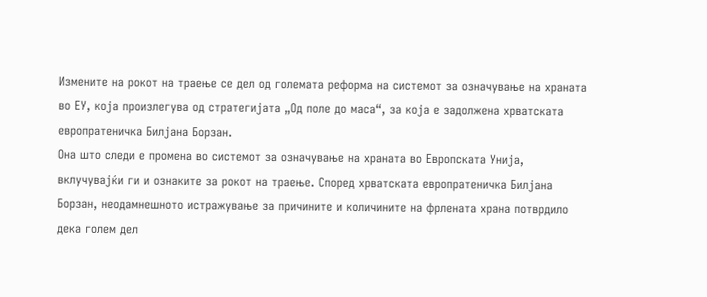Измените на рокот на траење се дел од големата реформа на системот за означување на храната во ЕУ, која произлегува од стратегијата „Од поле до маса“, за која е задолжена хрватската европратеничка Билјана Борзан.
Она што следи е промена во системот за означување на храната во Европската Унија, вклучувајќи ги и ознаките за рокот на траење. Според хрватската европратеничка Билјана Борзан, неодамнешното истражување за причините и количините на фрлената храна потврдило дека голем дел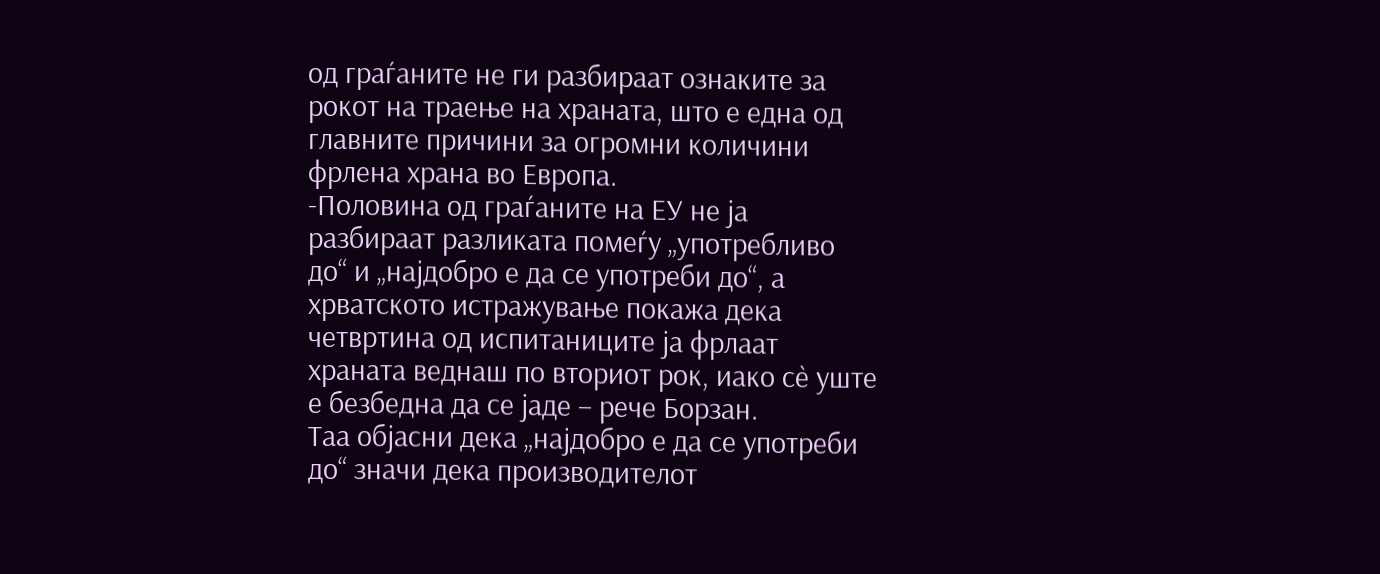од граѓаните не ги разбираат ознаките за рокот на траење на храната, што е една од главните причини за огромни количини фрлена храна во Европа.
-Половина од граѓаните на ЕУ не ја разбираат разликата помеѓу „употребливо до“ и „најдобро е да се употреби до“, а хрватското истражување покажа дека четвртина од испитаниците ја фрлаат храната веднаш по вториот рок, иако сѐ уште е безбедна да се јаде – рече Борзан.
Таа објасни дека „најдобро е да се употреби до“ значи дека производителот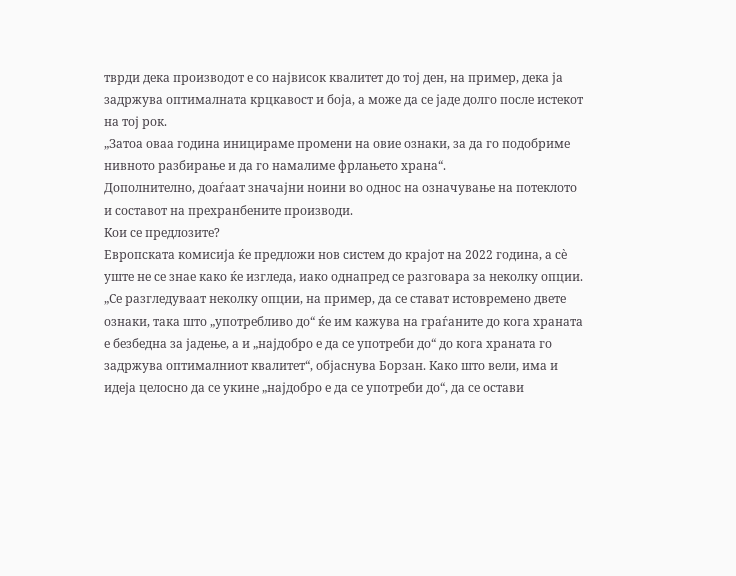тврди дека производот е со највисок квалитет до тој ден, на пример, дека ја задржува оптималната крцкавост и боја, а може да се јаде долго после истекот на тој рок.
„Затоа оваа година иницираме промени на овие ознаки, за да го подобриме нивното разбирање и да го намалиме фрлањето храна“.
Дополнително, доаѓаат значајни ноини во однос на означување на потеклото и составот на прехранбените производи.
Кои се предлозите?
Европската комисија ќе предложи нов систем до крајот на 2022 година, а сѐ уште не се знае како ќе изгледа, иако однапред се разговара за неколку опции.
„Се разгледуваат неколку опции, на пример, да се стават истовремено двете ознаки, така што „употребливо до“ ќе им кажува на граѓаните до кога храната е безбедна за јадење, а и „најдобро е да се употреби до“ до кога храната го задржува оптималниот квалитет“, објаснува Борзан. Како што вели, има и идеја целосно да се укине „најдобро е да се употреби до“, да се остави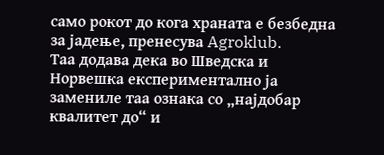само рокот до кога храната е безбедна за јадење, пренесува Agroklub.
Таа додава дека во Шведска и Норвешка експериментално ја замениле таа ознака со „најдобар квалитет до“ и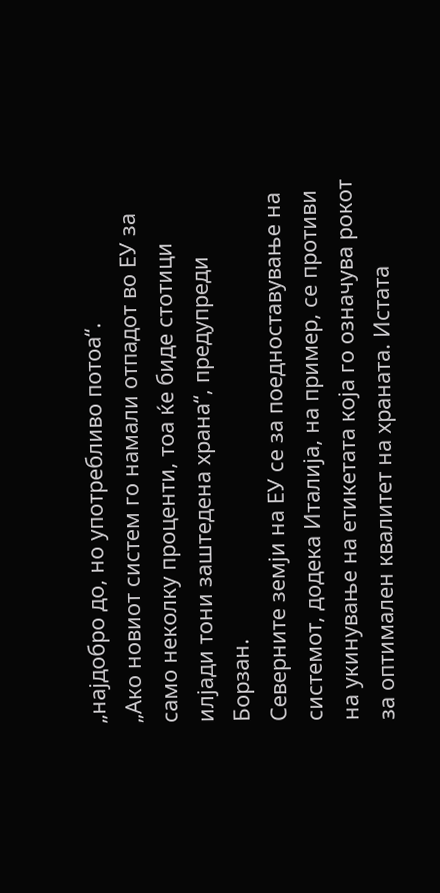„најдобро до, но употребливо потоа“.
„Ако новиот систем го намали отпадот во ЕУ за само неколку проценти, тоа ќе биде стотици илјади тони заштедена храна“, предупреди Борзан.
Северните земји на ЕУ се за поедноставување на системот, додека Италија, на пример, се противи на укинување на етикетата која го означува рокот за оптимален квалитет на храната. Истата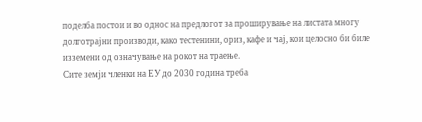поделба постои и во однос на предлогот за проширување на листата многу долготрајни производи, како тестенини, ориз, кафе и чај, кои целосно би биле изземени од означување на рокот на траење.
Сите земји членки на ЕУ до 2030 година треба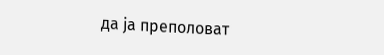да ја преполоват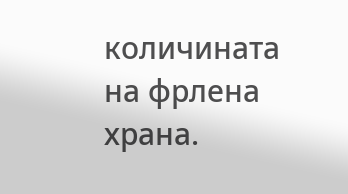количината на фрлена храна.